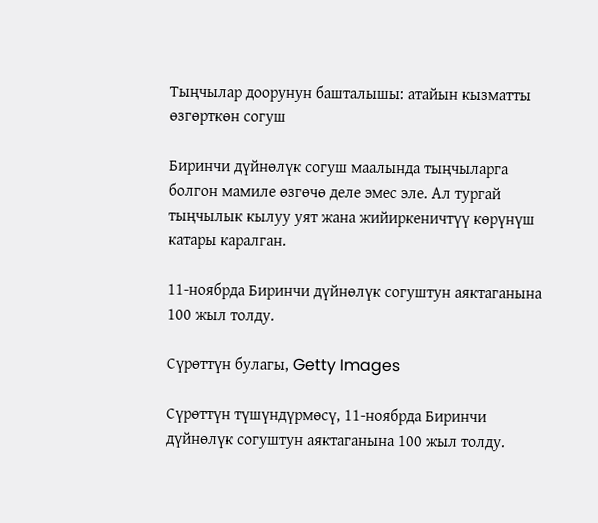Тыңчылар доорунун башталышы: атайын кызматты өзгөрткөн согуш

Биринчи дүйнөлүк согуш маалында тыңчыларга болгон мамиле өзгөчө деле эмес эле. Ал тургай тыңчылык кылуу уят жана жийиркеничтүү көрүнүш катары каралган.

11-ноябрда Биринчи дүйнөлүк согуштун аяктаганына 100 жыл толду.

Сүрөттүн булагы, Getty Images

Сүрөттүн түшүндүрмөсү, 11-ноябрда Биринчи дүйнөлүк согуштун аяктаганына 100 жыл толду.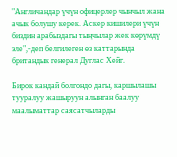"Англичандар үчүн офицерлер чынчыл жана ачык болушу керек. Аскер кишилери үчүн биздин арабыздагы тыңчылар жек көрүмдү эле",-деп белгилеген өз каттарында британдык генерал Дуглас Хейг.

Бирок кандай болгондо дагы, каршылашы тууралуу жашыруун алынган баалуу маалыматтар саясатчыларды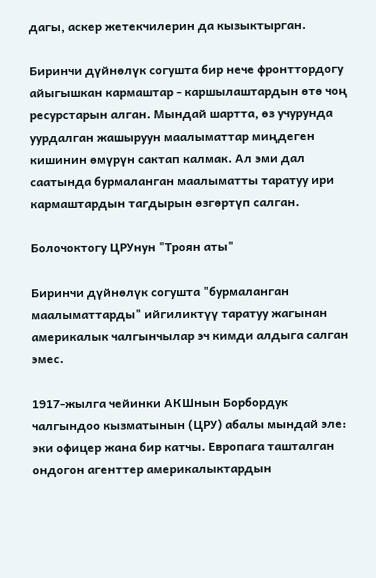дагы, аскер жетекчилерин да кызыктырган.

Биринчи дүйнөлүк согушта бир нече фронттордогу айыгышкан кармаштар - каршылаштардын өтө чоң ресурстарын алган. Мындай шартта, өз учурунда уурдалган жашыруун маалыматтар миңдеген кишинин өмүрүн сактап калмак. Ал эми дал саатында бурмаланган маалыматты таратуу ири кармаштардын тагдырын өзгөртүп салган.

Болочоктогу ЦРУнун "Троян аты"

Биринчи дүйнөлүк согушта "бурмаланган маалыматтарды" ийгиликтүү таратуу жагынан америкалык чалгынчылар эч кимди алдыга салган эмес.

1917-жылга чейинки АКШнын Борбордук чалгындоо кызматынын (ЦРУ) абалы мындай эле: эки офицер жана бир катчы. Европага ташталган ондогон агенттер америкалыктардын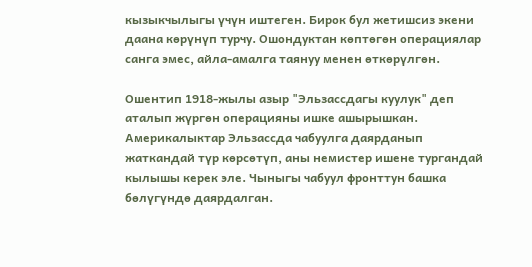кызыкчылыгы үчүн иштеген. Бирок бул жетишсиз экени даана көрүнүп турчу. Ошондуктан көптөгөн операциялар санга эмес, айла-амалга таянуу менен өткөрүлгөн.

Ошентип 1918-жылы азыр "Эльзассдагы куулук" деп аталып жүргөн операцияны ишке ашырышкан. Америкалыктар Эльзасcда чабуулга даярданып жаткандай түр көрсөтүп, аны немистер ишене тургандай кылышы керек эле. Чыныгы чабуул фронттун башка бөлүгүндө даярдалган.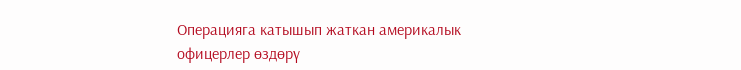Операцияга катышып жаткан америкалык офицерлер өздөрү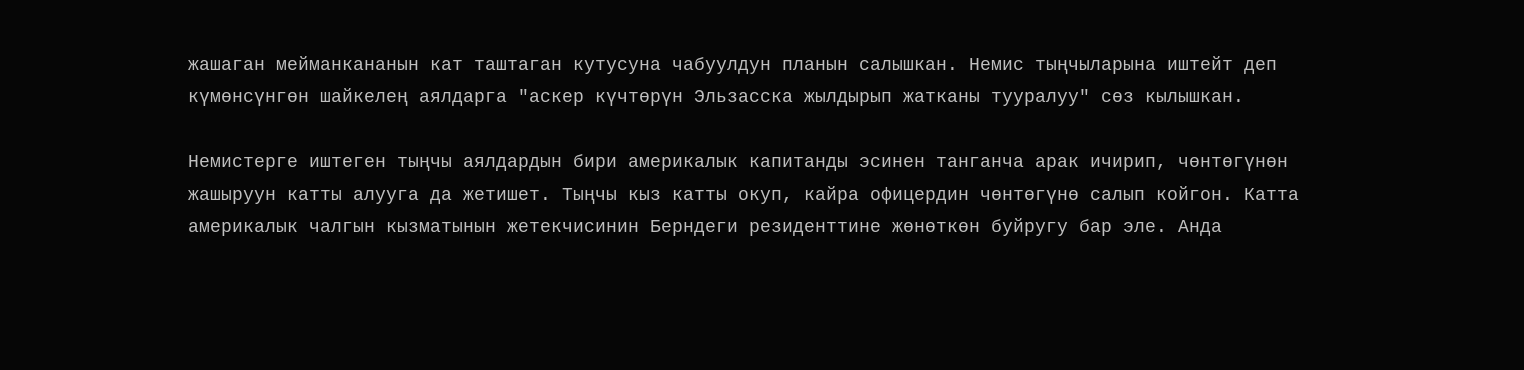жашаган мейманкананын кат таштаган кутусуна чабуулдун планын салышкан. Немис тыңчыларына иштейт деп күмөнсүнгөн шайкелең аялдарга "аскер күчтөрүн Эльзасcка жылдырып жатканы тууралуу" сөз кылышкан.

Немистерге иштеген тыңчы аялдардын бири америкалык капитанды эсинен танганча арак ичирип, чөнтөгүнөн жашыруун катты алууга да жетишет. Тыңчы кыз катты окуп, кайра офицердин чөнтөгүнө салып койгон. Катта америкалык чалгын кызматынын жетекчисинин Берндеги резиденттине жөнөткөн буйругу бар эле. Анда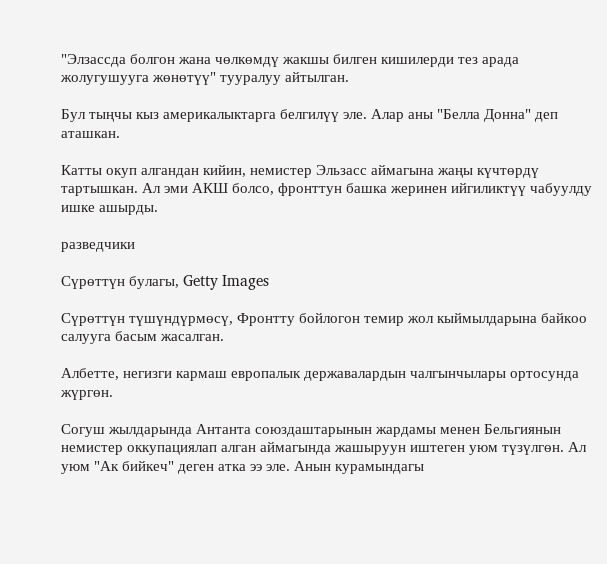"Элзассда болгон жана чөлкөмдү жакшы билген кишилерди тез арада жолугушууга жөнөтүү" тууралуу айтылган.

Бул тыңчы кыз америкалыктарга белгилүү эле. Алар аны "Белла Донна" деп аташкан.

Катты окуп алгандан кийин, немистер Эльзасс аймагына жаңы күчтөрдү тартышкан. Ал эми АКШ болсо, фронттун башка жеринен ийгиликтүү чабуулду ишке ашырды.

разведчики

Сүрөттүн булагы, Getty Images

Сүрөттүн түшүндүрмөсү, Фронтту бойлогон темир жол кыймылдарына байкоо салууга басым жасалган.

Албетте, негизги кармаш европалык державалардын чалгынчылары ортосунда жүргөн.

Согуш жылдарында Антанта союздаштарынын жардамы менен Бельгиянын немистер оккупациялап алган аймагында жашыруун иштеген уюм түзүлгөн. Ал уюм "Ак бийкеч" деген атка ээ эле. Анын курамындагы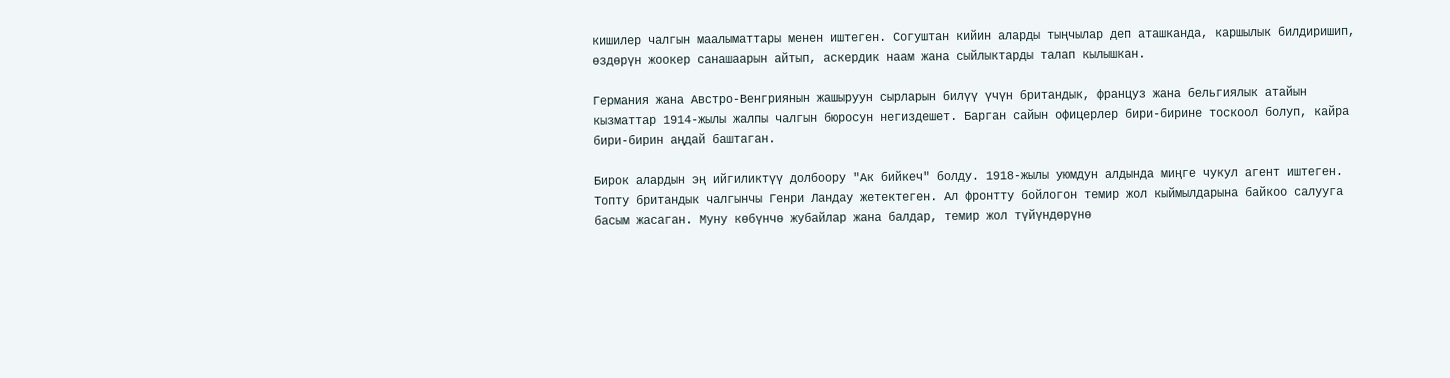кишилер чалгын маалыматтары менен иштеген. Согуштан кийин аларды тыңчылар деп аташканда, каршылык билдиришип, өздөрүн жоокер санашаарын айтып, аскердик наам жана сыйлыктарды талап кылышкан.

Германия жана Австро-Венгриянын жашыруун сырларын билүү үчүн британдык, француз жана бельгиялык атайын кызматтар 1914-жылы жалпы чалгын бюросун негиздешет. Барган сайын офицерлер бири-бирине тоскоол болуп, кайра бири-бирин аңдай баштаган.

Бирок алардын эң ийгиликтүү долбоору "Ак бийкеч" болду. 1918-жылы уюмдун алдында миңге чукул агент иштеген. Топту британдык чалгынчы Генри Ландау жетектеген. Ал фронтту бойлогон темир жол кыймылдарына байкоо салууга басым жасаган. Муну көбүнчө жубайлар жана балдар, темир жол түйүндөрүнө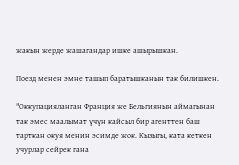жакын жерде жашагандар ишке ашырышкан.

Поезд менен эмне ташып баратышканын так билишкен.

"Оккупацияланган Франция же Бельгиянын аймагынан так эмес маалымат үчүн кайсыл бир агенттен баш тарткан окуя менин эсимде жок. Кызыгы, ката кеткен учурлар сейрек гана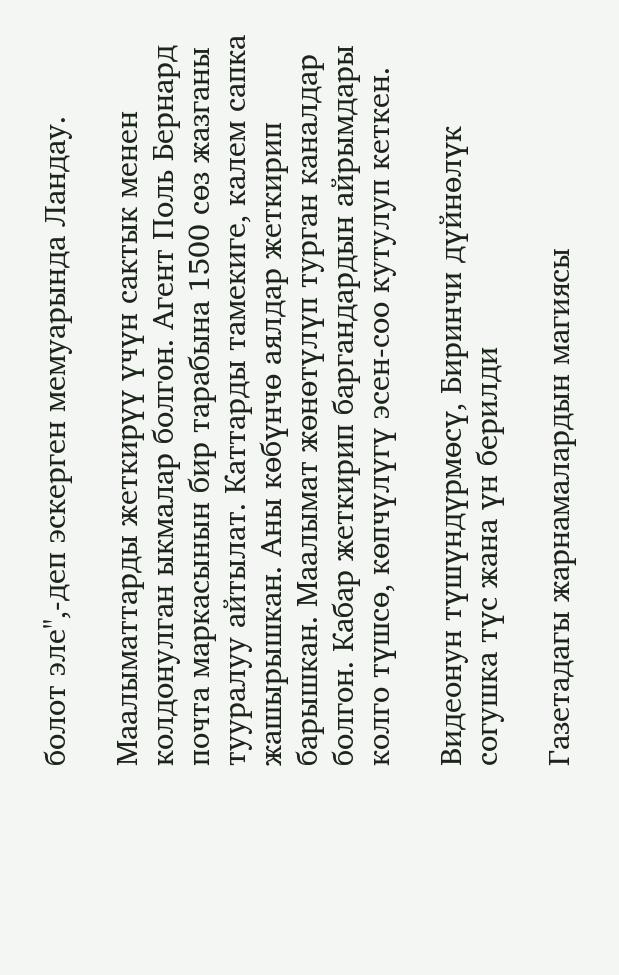болот эле",-деп эскерген мемуарында Ландау.

Маалыматтарды жеткирүү үчүн сактык менен колдонулган ыкмалар болгон. Агент Поль Бернард почта маркасынын бир тарабына 1500 сөз жазганы тууралуу айтылат. Каттарды тамекиге, калем сапка жашырышкан. Аны көбүнчө аялдар жеткирип барышкан. Маалымат жөнөтүлүп турган каналдар болгон. Кабар жеткирип баргандардын айрымдары колго түшсө, көпчүлүгү эсен-соо кутулуп кеткен.

Видеонун түшүндүрмөсү, Биринчи дүйнөлүк согушка түс жана үн берилди

Газетадагы жарнамалардын магиясы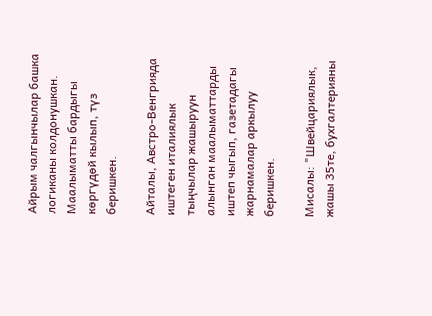Айрым чалгынчылар башка логиканы колдонушкан. Маалыматты бардыгы көргүдөй кылып, түз беришкен.

Айталы, Австро-Венгрияда иштеген италиялык тыңчылар жашыруун алынган маалыматтарды иштеп чыгып, газетадагы жарнамалар аркылуу беришкен.

Мисалы: "Швейцариялык, жашы 35те, бухгалтерияны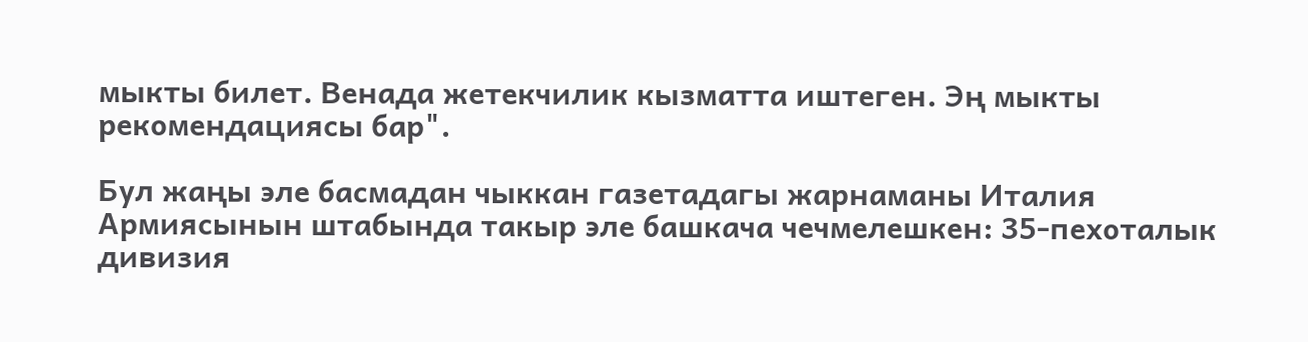мыкты билет. Венада жетекчилик кызматта иштеген. Эң мыкты рекомендациясы бар".

Бул жаңы эле басмадан чыккан газетадагы жарнаманы Италия Армиясынын штабында такыр эле башкача чечмелешкен: 35-пехоталык дивизия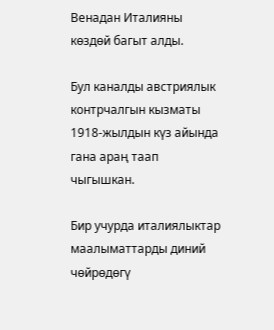Венадан Италияны көздөй багыт алды.

Бул каналды австриялык контрчалгын кызматы 1918-жылдын күз айында гана араң таап чыгышкан.

Бир учурда италиялыктар маалыматтарды диний чөйрөдөгү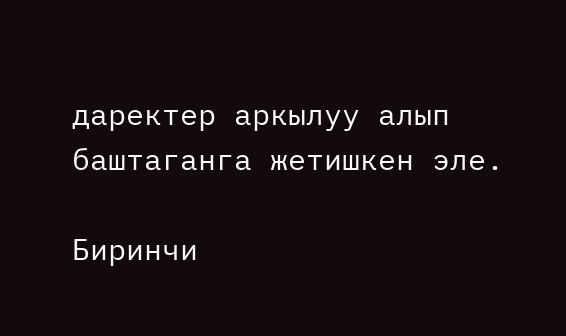даректер аркылуу алып баштаганга жетишкен эле.

Биринчи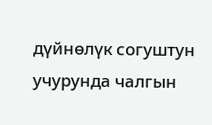дүйнөлүк согуштун учурунда чалгын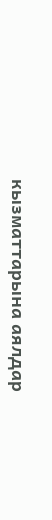кызматтарына аялдар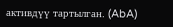активдүү тартылган. (AbA)